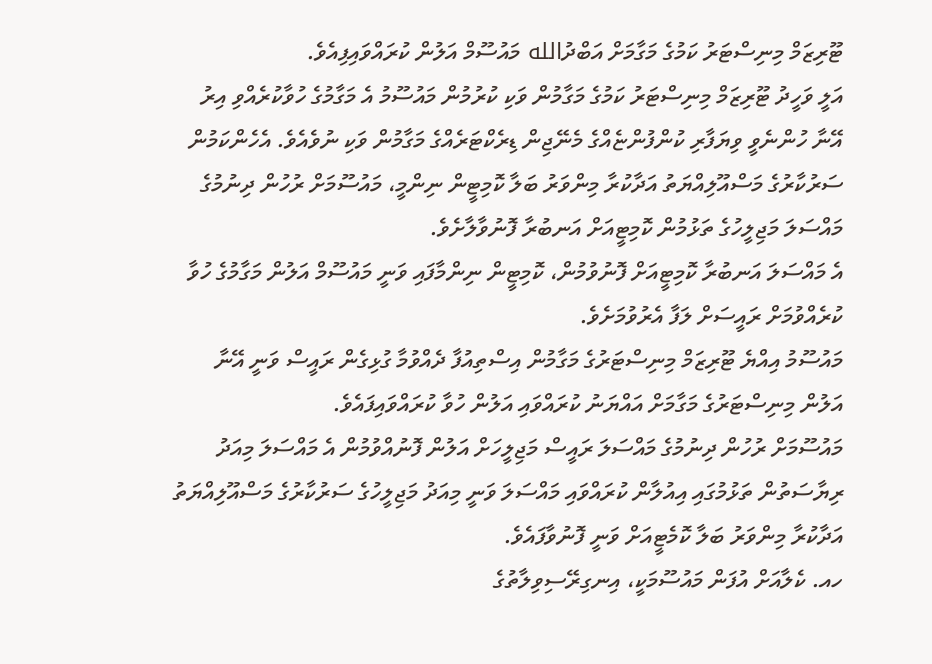ޓޫރިޒަމް މިނިސްޓަރު ކަމުގެ މަގާމަށް އަބްދުالله މައުސޫމް އަލުން ކުރައްވައިފިއެވެ.
އަލީ ވަހީދު ޓޫރިޒަމް މިނިސްޓަރު ކަމުގެ މަގާމުން ވަކި ކުރުމުން މައުސޫމު އެ މަގާމުގެ ހުވާކުރެއްވި އިރު އޭނާ ހުންނެވީ ވިޔަފާރި ކުންފުންޏެއްގެ މެނޭޖިން ޑިރެކްޓަރެއްގެ މަގާމުން ވަކި ނުވެއެވެ. އެހެންކަމުން ސަރުކާރުގެ މަސްއޫލިއްޔަތު އަދާކުރާ މިންވަރު ބަލާ ކޮމިޓީން ނިންމީ، މައުސޫމަށް ރުހުން ދިނުމުގެ މައްސަލަ މަޖިލީހުގެ ތަޅުމުން ކޮމިޓީއަށް އަނބުރާ ފޮނުވާލާށެވެ.
އެ މައްސަލަ އަނބުރާ ކޮމިޓީއަށް ފޮނުވުމުން، ކޮމިޓީން ނިންމާފައި ވަނީ މައުސޫމް އަލުން މަގާމުގެ ހުވާ ކުރެއްވުމަށް ރައީސަށް ލަފާ އެރުވުމަށެވެ.
މައުސޫމު އިއްޔެ ޓޫރިޒަމް މިނިސްޓަރުގެ މަގާމުން އިސްތިއުފާ ދެއްވުމާ ގުޅިގެން ރައީސް ވަނީ އޭނާ އަލުން މިނިސްޓަރުގެ މަގާމަށް އައްޔަނު ކުރައްވައި އަލުން ހުވާ ކުރައްވައިފައެވެ.
މައުސޫމަށް ރުހުން ދިނުމުގެ މައްސަލަ ރައީސް މަޖިލީހަށް އަލުން ފޮނުއްވުމުން އެ މައްސަލަ މިއަދު ރިޔާސަތުން ތަޅުމުގައި އިއުލާން ކުރައްވައި މައްސަލަ ވަނީ މިއަދު މަޖިލީހުގެ ސަރުކާރުގެ މަސްއޫލިއްޔަތު އަދާކުރާ މިންވަރު ބަލާ ކޮމެޓީއަށް ވަނީ ފޮނުވާފައެވެ.
ހއ. ކެލާއަށް އުފަން މައުސޫމަކީ، އިނގިރޭސިވިލާތުގެ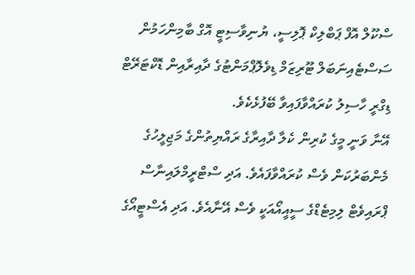ސްކޫލް އޮފް ޕަބްލިކް ޕޮލިސީ، ޔުނިވާސިޓީ އޮގް ބާމިންހަމުން ސަސްޓެއިނަބަލް ޓޫރިޒަމް ޑިވެލޮޕްމަންޓުގެ ދާއިރާއިން ޑޮކްޓަރޭޓް ޑިގްރީ ހާސިލު ކުރައްވާފައިވާ ބޭފުޅެކެވެ.
އޭނާ ވަނީ މީގެ ކުރިން ކެލާ ދާއިރާގެ ރައްޔިތުންގެ މަޖިލީހުގެ މެންބަރުކަން ވެސް ކުރައްވާފައެވެ. އަދި ސްޓްރީމްލައިނާސް ޕްރައިވެޓް ލިމިޓެޑްގެ ސީއީއޯއަކީ ވެސް އޭނާއެވެ. އަދި އެސްޓީއޯގެ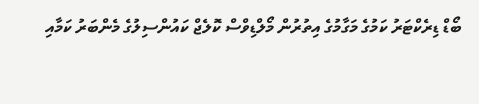ބޯޑް ޑިރެކްޓަރު ކަމުގެ މަގާމުގެ އިތުރުން މޯލްޑިވްސް ކޮލެޖް ކައުންސިލުގެ މެންބަރު ކަމާއި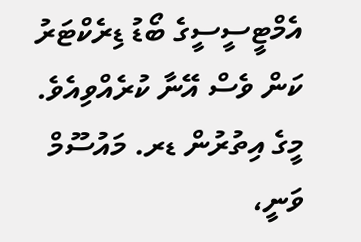އެމްޓީސީސީގެ ބޯޑު ޑިރެކްޓަރު ކަން ވެސް އޭނާ ކުރެއްވިއެވެ.
މީގެ އިތުރުން ޑރ. މައުސޫމް ވަނީ،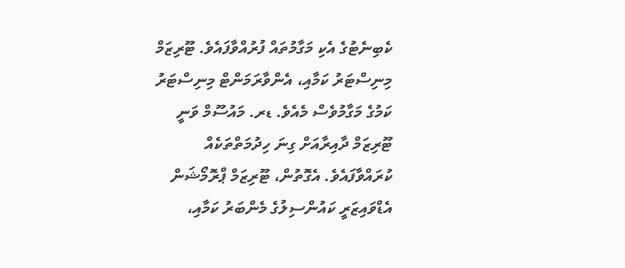ކެބިނެޓުގެ އެކި މަގާމުތައް ފުރުއްވާފައެވެ. ޓޫރިޒަމް މިނިސްޓަރު ކަމާއި، އެންވާރަމަންޓް މިނިސްޓަރު ކަމުގެ މަގާމުވެސް މެއެވެ. ޑރ. މައުސޫމް ވަނީ ޓޫރިޒަމް ދާއިރާއަށް ގިނަ ހިދުމަތްތަކެއް ކުރައްވާފައެވެ. އެގޮތުން، ޓޫރިޒަމް ޕްރޮމޯޝަން އެޑްވައިޒަރީ ކައުންސިލުގެ މެންބަރު ކަމާއި،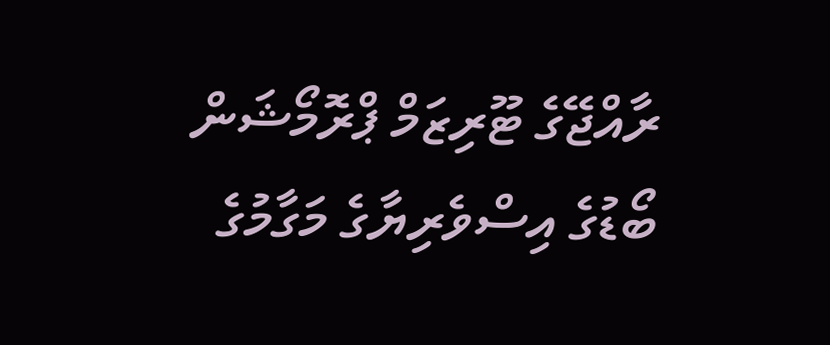ރާއްޖޭގެ ޓޫރިޒަމް ޕްރޮމޯޝަން ބޯޑުގެ އިސްވެރިޔާގެ މަގާމުގެ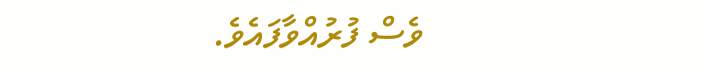ވެސް ފުރުއްވާފައެވެ.